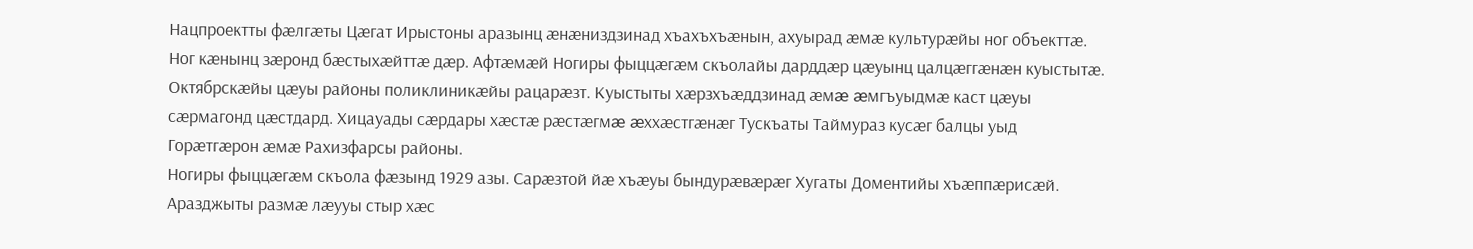Нацпроектты фæлгæты Цæгат Ирыстоны аразынц æнæниздзинад хъахъхъæнын, ахуырад æмæ культурæйы ног объекттæ. Ног кæнынц зæронд бæстыхæйттæ дæр. Афтæмæй Ногиры фыццæгæм скъолайы дарддæр цæуынц цалцæггæнæн куыстытæ. Октябрскæйы цæуы районы поликлиникæйы рацарæзт. Куыстыты хæрзхъæддзинад æмæ æмгъуыдмæ каст цæуы сæрмагонд цæстдард. Хицауады сæрдары хæстæ рæстæгмæ æххæстгæнæг Тускъаты Таймураз кусæг балцы уыд Горæтгæрон æмæ Рахизфарсы районы.
Ногиры фыццæгæм скъола фæзынд 1929 азы. Сарæзтой йæ хъæуы бындурæвæрæг Хугаты Доментийы хъæппæрисæй. Аразджыты размæ лæууы стыр хæс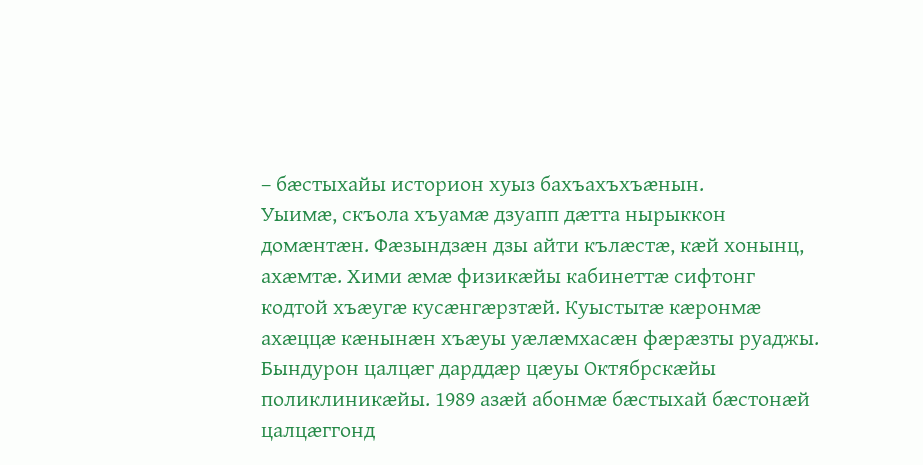– бæстыхайы историон хуыз бахъахъхъæнын.
Уыимæ, скъола хъуамæ дзуапп дæтта нырыккон домæнтæн. Фæзындзæн дзы айти кълæстæ, кæй хонынц, ахæмтæ. Хими æмæ физикæйы кабинеттæ сифтонг кодтой хъæугæ кусæнгæрзтæй. Куыстытæ кæронмæ ахæццæ кæнынæн хъæуы уæлæмхасæн фæрæзты руаджы.
Бындурон цалцæг дарддæр цæуы Октябрскæйы поликлиникæйы. 1989 азæй абонмæ бæстыхай бæстонæй цалцæггонд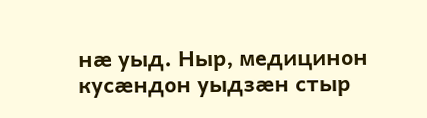нæ уыд. Ныр, медицинон кусæндон уыдзæн стыр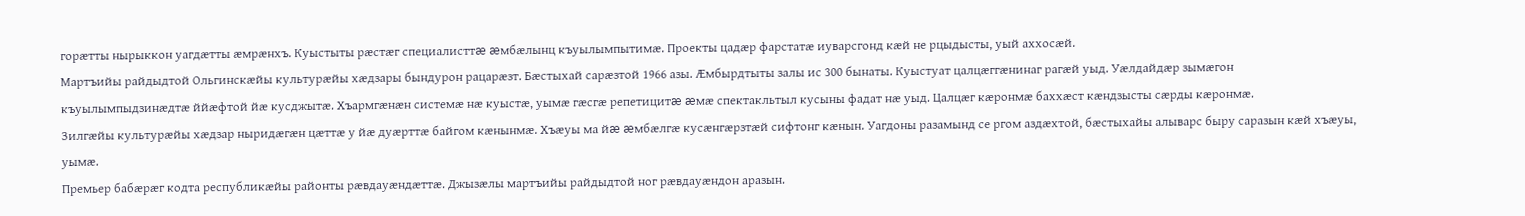горæтты нырыккон уагдæтты æмрæнхъ. Куыстыты рæстæг специалисттæ æмбæлынц къуылымпытимæ. Проекты цадæр фарстатæ иуварсгонд кæй не рцыдысты, уый аххосæй.
Мартъийы райдыдтой Ольгинскæйы культурæйы хæдзары бындурон рацарæзт. Бæстыхай сарæзтой 1966 азы. Æмбырдтыты залы ис 300 бынаты. Куыстуат цалцæггæнинаг рагæй уыд. Уæлдайдæр зымæгон къуылымпыдзинæдтæ ййæфтой йæ кусджытæ. Хъармгæнæн системæ нæ куыстæ, уымæ гæсгæ репетицитæ æмæ спектакльтыл кусыны фадат нæ уыд. Цалцæг кæронмæ баххæст кæндзысты сæрды кæронмæ.
Зилгæйы культурæйы хæдзар ныридæгæн цæттæ у йæ дуæрттæ байгом кæнынмæ. Хъæуы ма йæ æмбæлгæ кусæнгæрзтæй сифтонг кæнын. Уагдоны разамынд се ргом аздæхтой, бæстыхайы алыварс быру саразын кæй хъæуы, уымæ.
Премьер бабæрæг кодта республикæйы районты рæвдауæндæттæ. Джызæлы мартъийы райдыдтой ног рæвдауæндон аразын.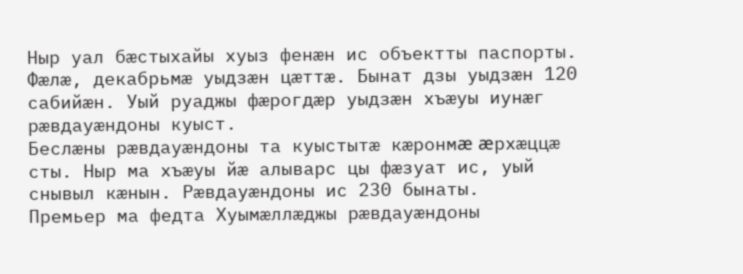Ныр уал бæстыхайы хуыз фенæн ис объектты паспорты. Фæлæ, декабрьмæ уыдзæн цæттæ. Бынат дзы уыдзæн 120 сабийæн. Уый руаджы фæрогдæр уыдзæн хъæуы иунæг рæвдауæндоны куыст.
Беслæны рæвдауæндоны та куыстытæ кæронмæ æрхæццæ сты. Ныр ма хъæуы йæ алыварс цы фæзуат ис, уый снывыл кæнын. Рæвдауæндоны ис 230 бынаты.
Премьер ма федта Хуымæллæджы рæвдауæндоны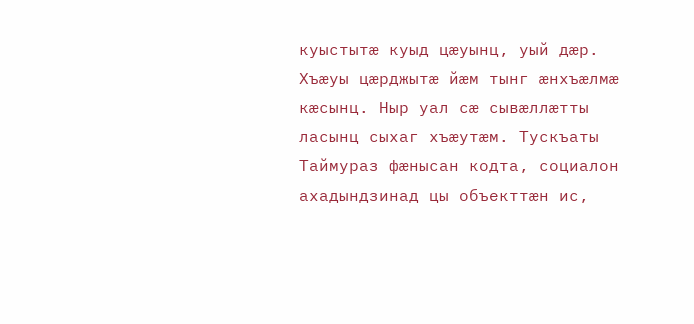куыстытæ куыд цæуынц, уый дæр. Хъæуы цæрджытæ йæм тынг æнхъæлмæ кæсынц. Ныр уал сæ сывæллæтты ласынц сыхаг хъæутæм. Тускъаты Таймураз фæнысан кодта, социалон ахадындзинад цы объекттæн ис,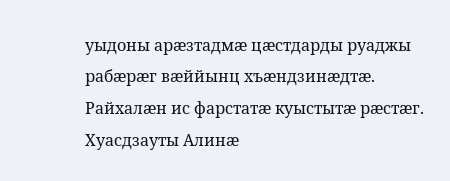уыдоны арæзтадмæ цæстдарды руаджы рабæрæг вæййынц хъæндзинæдтæ. Райхалæн ис фарстатæ куыстытæ рæстæг.
Хуасдзауты Алинæ